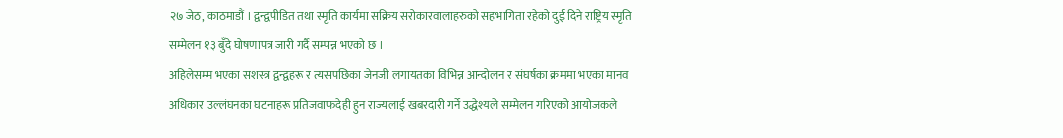२७ जेठ, काठमाडौं । द्वन्द्वपीडित तथा स्मृति कार्यमा सक्रिय सरोकारवालाहरुको सहभागिता रहेको दुई दिने राष्ट्रिय स्मृति सम्मेलन १३ बुँदे घोषणापत्र जारी गर्दै सम्पन्न भएको छ ।
अहिलेसम्म भएका सशस्त्र द्वन्द्वहरू र त्यसपछिका जेनजी लगायतका विभिन्न आन्दोलन र संघर्षका क्रममा भएका मानव अधिकार उल्लंघनका घटनाहरू प्रतिजवाफदेही हुन राज्यलाई खबरदारी गर्ने उद्धेश्यले सम्मेलन गरिएको आयोजकले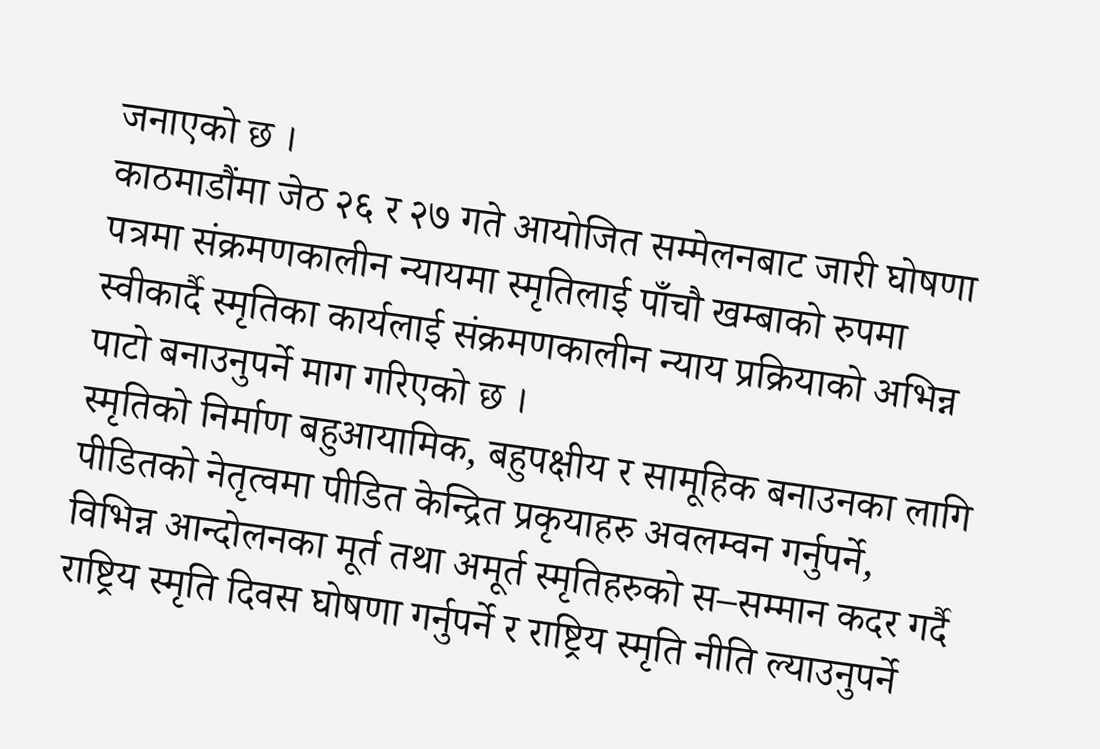जनाएको छ ।
काठमाडौंमा जेठ २६ र २७ गते आयोजित सम्मेलनबाट जारी घोषणा पत्रमा संक्रमणकालीन न्यायमा स्मृतिलाई पाँचौ खम्बाको रुपमा स्वीकार्दै स्मृतिका कार्यलाई संक्रमणकालीन न्याय प्रक्रियाको अभिन्न पाटो बनाउनुपर्ने माग गरिएको छ ।
स्मृतिको निर्माण बहुआयामिक, बहुपक्षीय र सामूहिक बनाउनका लागि पीडितको नेतृत्वमा पीडित केन्द्रित प्रकृयाहरु अवलम्वन गर्नुपर्ने, विभिन्न आन्दोलनका मूर्त तथा अमूर्त स्मृतिहरुको स–सम्मान कदर गर्दै राष्ट्रिय स्मृति दिवस घोषणा गर्नुपर्ने र राष्ट्रिय स्मृति नीति ल्याउनुपर्ने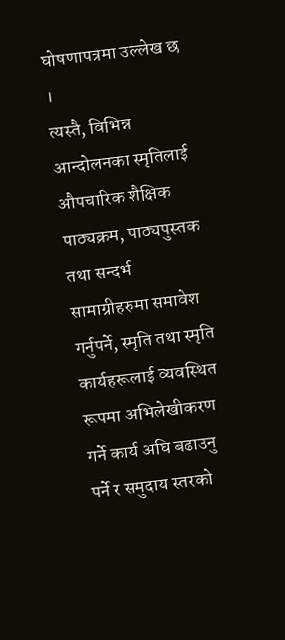घोषणापत्रमा उल्लेख छ ।
त्यस्तै, विभिन्न आन्दोलनका स्मृतिलाई औपचारिक शैक्षिक पाठ्यक्रम, पाठ्यपुस्तक तथा सन्दर्भ सामाग्रीहरुमा समावेश गर्नुपर्ने, स्मृति तथा स्मृति कार्यहरूलाई व्यवस्थित रूपमा अभिलेखीकरण गर्ने कार्य अघि बढाउनु पर्ने र समुदाय स्तरको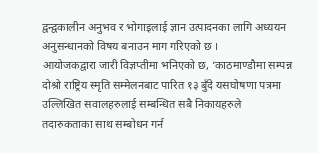द्वन्द्वकालीन अनुभव र भोगाइलाई ज्ञान उत्पादनका लागि अध्ययन अनुसन्धानको विषय बनाउन माग गरिएको छ ।
आयोजकद्वारा जारी विज्ञप्तीमा भनिएको छ, ‘काठमाण्डौमा सम्पन्न दोश्रो राष्ट्रिय स्मृति सम्मेलनबाट पारित १३ बुँदे यसघोषणा पत्रमा उल्लिखित सवालहरुलाई सम्बन्धित सबै निकायहरुले
तदारुकताका साथ सम्बोधन गर्न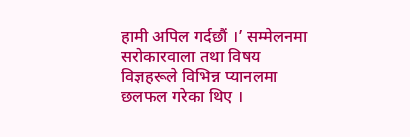हामी अपिल गर्दछौं ।’ सम्मेलनमा सरोकारवाला तथा विषय विज्ञहरूले विभिन्न प्यानलमा छलफल गरेका थिए ।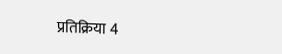प्रतिक्रिया 4